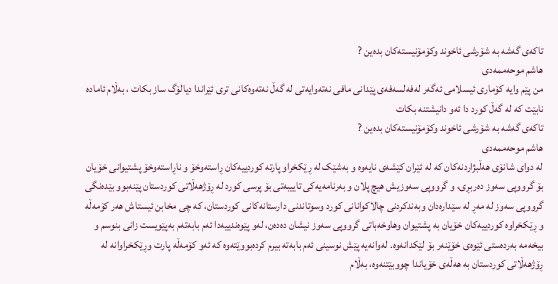تاکەی گەشە بە شۆرشی ئاخوند وکۆمۆنیستەکان بدەین ?
هاشم موحەممەدی
من پێم وایە کۆماری ئیسلامی ئەگەر لەفەلسەفەی پێدانی مافی نەتەوایەتی لە گەڵ نەتەوەکانی تری ئێراندا دیالۆگ ساز بکات ، بەڵام ئامادە نابێت کە لە گەڵ کورد دا ئەو دانیشتنە بکات
تاکەی گەشە بە شۆرشی ئاخوند وکۆمۆنیستەکان بدەین ?
هاشم موحەممەدی
لە دوای شانۆی هەڵبژاردنەکان کە لە ئێران کێشەی نایەوە و بەشێک لە ڕێکخراو پارتە کوردییەکان ڕاستەوخۆ و ناڕاستەوخۆ پشتیوانی خۆیان بۆ گرووپی سەوز دەربڕی، و گرووپی سەوزیش هیچ پلان و بەرنامەیەکی تاییبەتی بۆ پرسی کورد لە ڕۆژهەڵاتی کوردستان پێنەبوو بێدەنگی گرووپی سەوز لە مەڕ لە سێدارەدان وبەندکردنی چالاکوانانی کورد وسوتاندنی دارستانەکانی کوردستان، کە چی مخابن ئیستاش هەر کۆمەڵە و ڕێکخراوە کوردییەکان خۆیان بە پشتیوان وهاوخەباتی گرووپی سەوز نیشان دەدەن، لەو پێوەندییەدا ئەم بابەتەم بەپێویست زانی بنوسم و بیخەمە بەردەستی ئێوەی خۆێنەر بۆ لێکدانەوە. لەوانەیە پێش نوسینی ئەم بابەتە بیرم کردەبووێتەوە کە ئەو کۆمەڵە پارت وڕێکخراوانە لە ڕۆژهەڵاتی کوردستان بە هەڵەی خۆیاندا چووبێتنەوە، بەڵام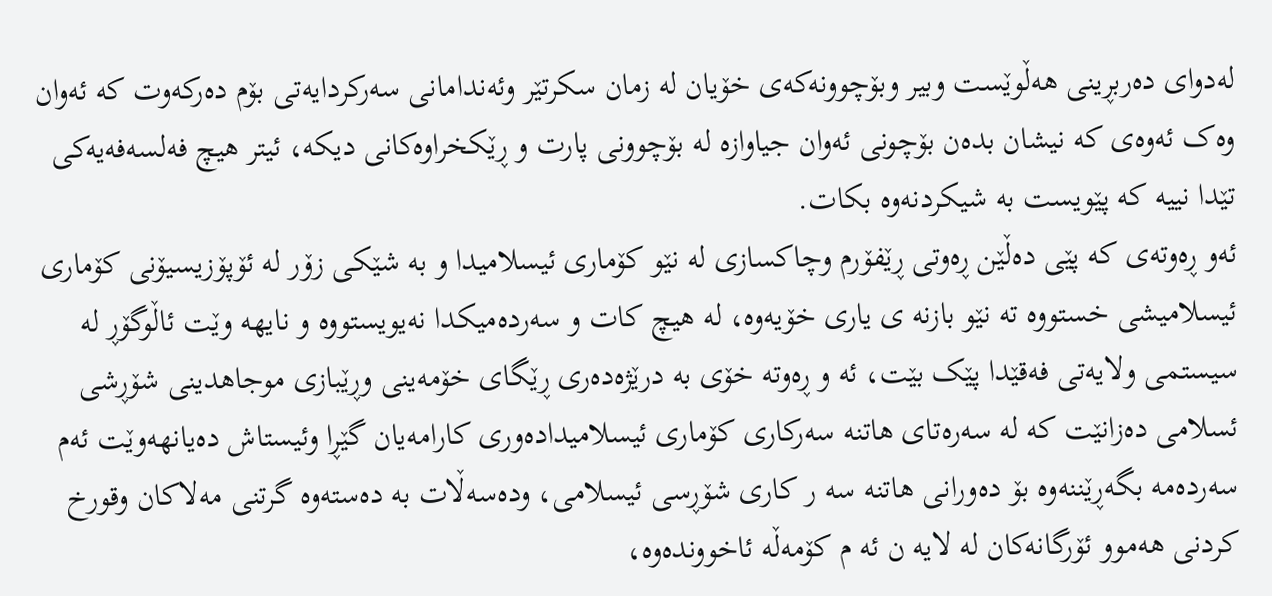لەدوای دەربڕینی هەڵوێست وبیر وبۆچوونەکەی خۆیان لە زمان سکرتێر وئەندامانی سەرکردایەتی بۆم دەرکەوت کە ئەوان وەک ئەوەی کە نیشان بدەن بۆچونی ئەوان جیاوازە لە بۆچوونی پارت و ڕێکخراوەکانی دیکە، ئیتر هیچ فەلسەفەیەکی تێدا نییە کە پێویست بە شیکردنەوە بکات.
ئەو ڕەوتەی کە پێی دەڵێن ڕەوتی ڕێفۆرم وچاکسازی لە نێو کۆماری ئیسلامیدا و بە شێکی زۆر لە ئۆپۆزیسیۆنی کۆماری ئیسلامیشی خستووە تە نێو بازنە ی یاری خۆیەوە، لە هیچ کات و سەردەمیکدا نەیویستووە و نایهە وێت ئاڵوگۆڕ لە سیستمی ولایەتی فەقێدا پێک بێت، ئە و ڕەوتە خۆی بە درێژەدەری ڕێگای خۆمەینی وڕێبازی موجاهدینی شۆڕشی ئسلامی دەزانێت کە لە سەرەتای هاتنە سەرکاری کۆماری ئیسلامیدادەوری کارامەیان گێڕا وئیستاش دەیانهەوێت ئەم سەردەمە بگەڕێننەوە بۆ دەورانی هاتنە سە ر کاری شۆڕسی ئیسلامی، ودەسەڵات بە دەستەوە گرتنی مەلاکان وقورخ کردنی هەموو ئۆرگانەکان لە لایە ن ئە م کۆمەڵە ئاخووندەوە،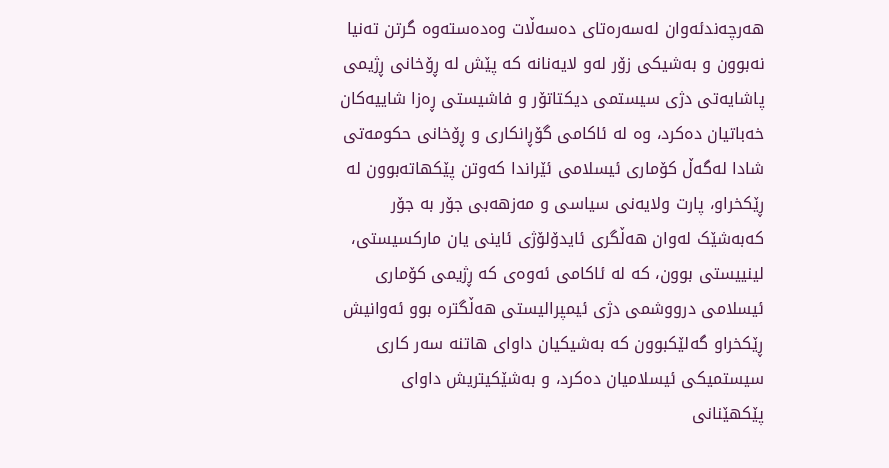هەرچەندئەوان لەسەرەتای دەسەڵات وەدەستەوە گرتن تەنیا نەبوون و بەشیکی زۆر لەو لایەنانە کە پێش لە ڕۆخانی ڕژیمی پاشایەتی دژی سیستمی دیکتاتۆر و فاشیستی ڕەزا شاییەکان خەباتیان دەکرد، وە لە ئاکامی گۆڕانکاری و ڕۆخانی حکومەتی شادا لەگەڵ کۆماری ئیسلامی ئێراندا کەوتن پێکهاتەبوون لە ڕێکخراو، پارت ولایەنی سیاسی و مەزهەبی جۆر بە جۆر کەبەشێک لەوان هەڵگری ئایدۆلۆژی ئاینی یان مارکسیستی، لینییستی بوون، کە لە ئاکامی ئەوەی کە ڕژیمی کۆماری ئیسلامی درووشمی دژی ئیمپرالیستی هەڵگترە بوو ئەوانیش ڕێکخراو گەلێکبوون کە بەشیکیان داوای هاتنە سەر کاری سیستمیکی ئیسلامیان دەکرد، و بەشێکیتریش داوای پێکهێنانی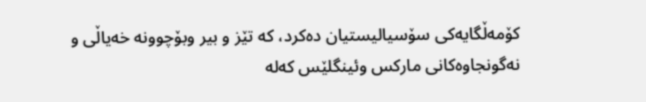کۆمەڵگایەکی سۆسیالیستیان دەکرد، کە تێز و بیر وبۆچوونە خەیاڵی و نەگونجاوەکانی مارکس وئینگلێس کەلە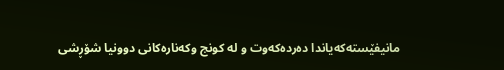مانیفێستەکەیاندا دەردەکەوت و لە کونج وکەنارەکانی دوونیا شۆڕشی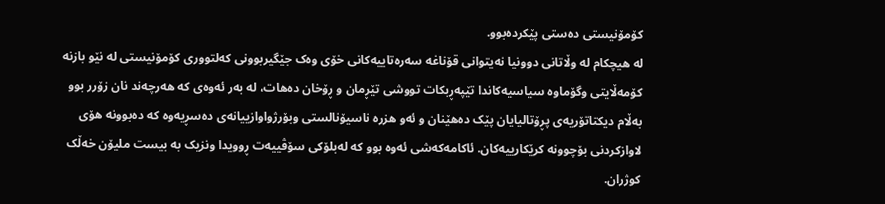کۆمۆنیستی دەستی پێکردەبوو.
لە هیچکام لە وڵاتانی دوونیا نەیتوانی قۆناغە سەرەتاییەکانی خۆی وەک جێگیربوونی کەلتووری کۆمۆنیستی لە نێو بازنە کۆمەڵایتی وگۆماوە سیاسیەکاندا تێپەڕبکات تووشی تێڕمان و ڕۆخان دەهات، لە بەر ئەوەی کە هەرچەند نان زۆرر بوو بەڵام دیکتاتۆریەی پڕۆتالیایان پێک دەهێنان و ئەو هزرە ناسیۆنالستی وبۆرژواوازییانەی دەسڕیەوە کە دەبوونە هۆی لاوازکردنی بۆچوونە کرێکارییەکان. ئاکامەکەشی ئەوە بوو کە لەبلۆکی سۆڤییەت ڕوویدا ونزیک بە بیست ملیۆن خەڵک کوژران.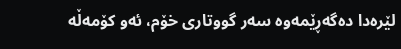لێرەدا دەگەڕێمەوە سەر گووتاری خۆم، ئەو کۆمەڵە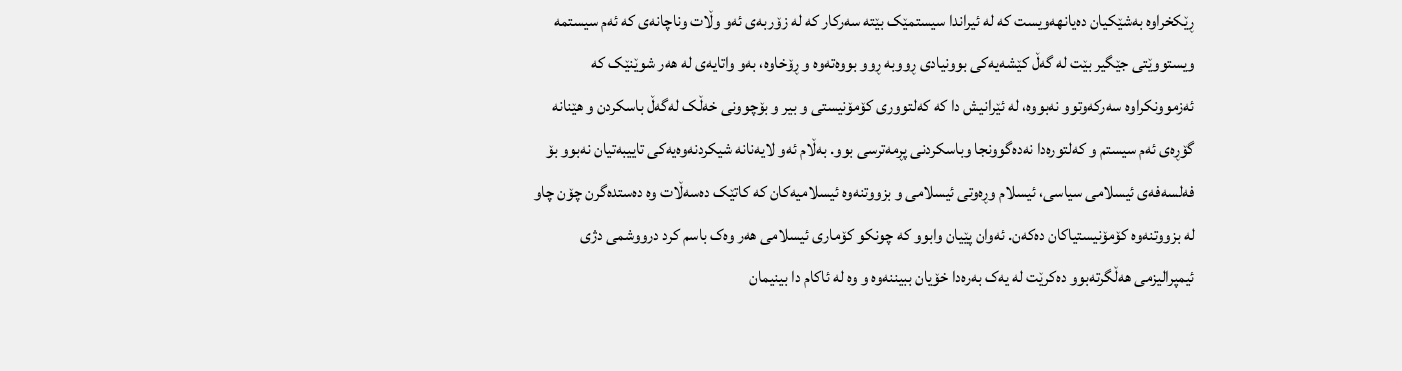ڕێکخراوە بەشێکیان دەیانهەویست کە لە ئیراندا سیستمێک بێتە سەرکار کە لە زۆربەی ئەو وڵات وناچانەی کە ئەم سیستمە ویستووێتی جێگیر بێت لە گەڵ کێشەیەکی بوونیادی ڕووبە ڕوو بووەتەوە و ڕۆخاوە، بەو واتایەی لە هەر شوێنێک کە ئەزموونکراوە سەرکەوتوو نەبووە، لە ئێرانیش دا کە کەلتووری کۆمۆنیستی و بیر و بۆچوونی خەڵک لەگەڵ باسکردن و هێنانە گۆڕەی ئەم سیستم و کەلتورەدا نەدەگوونجا وباسکردنی پڕمەترسی بوو. بەڵام ئەو لایەنانە شیکردنەوەیەکی تاییبەتیان نەبوو بۆ فەلسەفەی ئیسلامی سیاسی، ئیسلام وڕەوتی ئیسلامی و بزووتنەوە ئیسلامیەکان کە کاتێک دەسەڵات وە دەستدەگرن چۆن چاو لە بزووتنەوە کۆمۆنیستیاکان دەکەن. ئەوان پێیان وابوو کە چونکو کۆماری ئیسلامی هەر وەک باسم کرد درووشمی دژی ئیمپرالیزمی هەڵگرتەبوو دەکرێت لە یەک بەرەدا خۆیان ببیننەوە و وە لە ئاکام دا بینیمان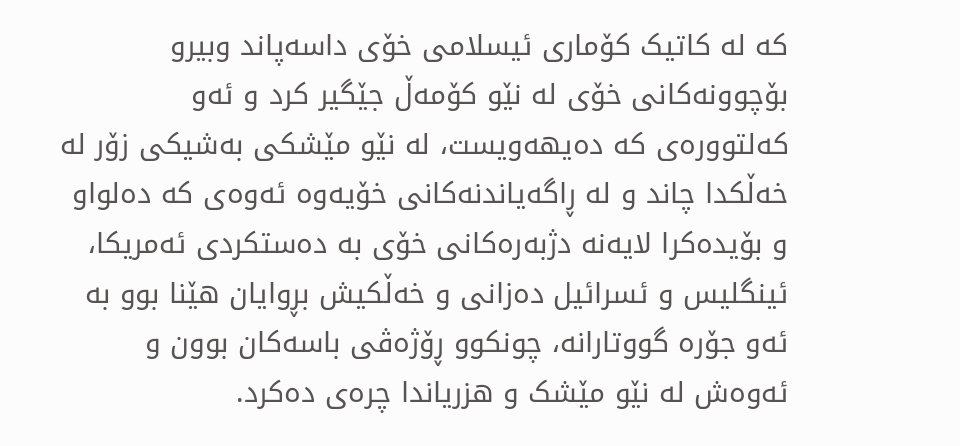کە لە کاتیک کۆماری ئیسلامی خۆی داسەپاند وبیرو بۆچوونەکانی خۆی لە نێو کۆمەڵ جێگیر کرد و ئەو کەلتوورەی کە دەیهەویست، لە نێو مێشکی بەشیکی زۆر لە خەڵکدا چاند و لە ڕاگەیاندنەکانی خۆیەوە ئەوەی کە دەلواو و بۆیدەکرا لایەنە دژبەرەکانی خۆی بە دەستکردی ئەمریکا، ئینگلیس و ئسرائیل دەزانی و خەڵکیش بڕوایان هێنا بوو بە ئەو جۆرە گووتارانە، چونکوو ڕۆژەڤی باسەکان بوون و ئەوەش لە نێو مێشک و هزریاندا چرەی دەکرد.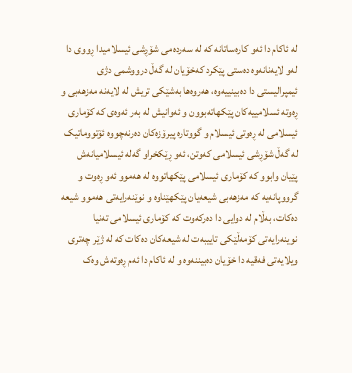لە ئاکام دا ئەو کارەساتانە کە لە سەردەمی شۆڕشی ئیسلامیدا ڕووی دا لەو لایەنانەوە دەستی پێکرد کەخۆیان لە گەڵ درووشمی دژی ئیمپرالیستی دا دەبینییەوە، هەروەها بەشێکی تریش لە لایەنە مەزهەبی و ڕەوتە ئسلامییەکان پێکهاتەبوون و ئەوانیش لە بەر ئەوەی کە کۆماری ئیسلامی لە ڕەوتی ئیسلام و گووتارە پیرۆزەکان دەرنەچووە ئۆتووماتیک لە گەڵ شۆڕشی ئیسلامی کەوتن، ئەو ڕێکخراو گەلە ئیسلامیانەش پێیان وابوو کە کۆماری ئیسلامی پێکهاتووە لە هەموو ئەو ڕەوت و گرووپانەیە کە مەزهەبی شیعەیان پێکهێناوە و نوێنەرایەتی هەموو شیعە دەکات، بەڵام لە دوایی دا دەرکەوت کە کۆماری ئیسلامی تەنیا نوینەرایەتی کۆمەڵێکی تاییبەت لە شیعەکان دەکات کە لە ژێر چەتری ویلایەتی فەقیه دا خۆیان دەبیننەوە و لە ئاکام دا ئەم ڕەوتەش وەک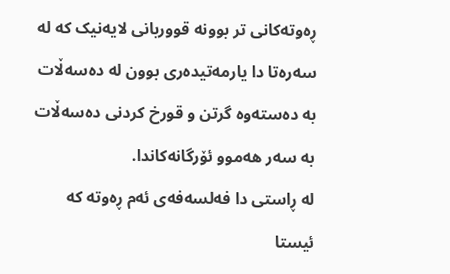ڕەوتەکانی تر بوونە قووربانی لایەنیک کە لە سەرەتا دا یارمەتیدەری بوون لە دەسەڵات بە دەستەوە گرتن و قورخ کردنی دەسەڵات بە سەر هەموو ئۆرگانەکاندا.
لە ڕاستی دا فەلسەفەی ئەم ڕەوتە کە ئیستا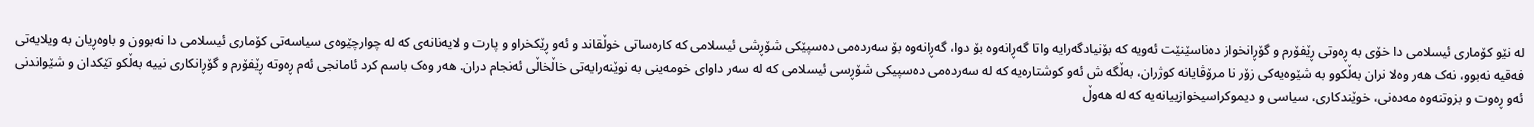لە نێو کۆماری ئیسلامی دا خۆی بە ڕەوتی ڕێفۆرم و گۆڕانخواز دەناسێنێت ئەویە کە بۆنیادگەرایە واتا گەڕانەوە بۆ دوا، گەڕانەوە بۆ سەردەمی دەسپێکی شۆڕشی ئیسلامی کە کارەساتی خوڵقاند و ئەو ڕێکخراو و پارت و لایەنانەی کە لە چوارچێوەی سیاسەتی کۆماری ئیسلامی دا نەبوون و باوەڕیان بە ویلایەتی فەقیه نەبوو، نەک هەر وەلا نران بەڵکوو بە شێوەیەکی زۆر نا مرۆڤایانە کوژران، بەڵگە ش ئەو کوشتارەیە کە لە سەردەمی دەسپیکی شۆڕسی ئیسلامی کە لە سەر داوای خومەینی بە نوێنەرایەتی خاڵخاڵی ئەنجام دران. هەر وەک باسم کرد ئامانجی ئەم ڕەوتە ڕێفۆرم و گۆڕانکاری نییە بەڵکو تێکدان و شێواندنی ئەو ڕەوت و بزوتنەوە مەدەنی، خوێندکاری، سیاسی و دیموکراسیخوازییانەیە کە لە هەوڵ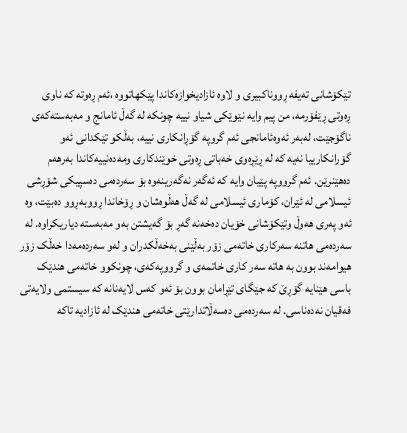تێکۆشانی تەیفە ڕووناکبیری و لاوە ئازادیخوازەکاندا پێکهاتووە ،ئەم ڕەوتە کە ناوی ڕەوتی ڕێفۆرمە، من پیم وایە نێوێکی شیاو نییە چونکە لە گەڵ ئامانج و مەبەستەکەی ناگۆجێت، لەبەر ئەوەئامانجی ئەم گروپە گۆڕانکاری نییە، بەڵکو تێکدانی ئەو گۆرانکارییا نەیە کە لە ڕێڕەوی خەباتی ڕەوتی خوێندکاری ومەدەنییەکاندا بەرهەم دەهێنرێن. ئەم گرووپە پێیان وایە کە ئەگەر نەگەرینەوە بۆ سەردەمی دەسپیکی شۆڕشی ئیسلامی لە ئێران، کۆماری ئیسلامی لە گەڵ هەڵوەشان و ڕۆخاندا ڕووبەڕوو دەبێت، وە ئەو پەری هەوڵ وتێکۆشانی خۆیان دەخەنە گەڕ بۆ گەیشتن بەو مەبەستە دیاریکراوە. لە سەردەمی هاتنە سەرکاری خاتەمی زۆر بەڵێنی بەخەڵکدران و لەو سەردەمەدا خەڵک زۆر هیوامەند بوون بە هاتە سەر کاری خاتمەی و گرووپەکەی، چونکوو خاتەمی هندێک باسی هێنایە گۆڕێ کە جێگای تێڕامان بوون بۆ ئەو کەس لایەنانە کە سیستمی ولایەتی فەقیان نەدەناسی. لە سەردەمی دەسەڵاتدارێتی خاتەمی هندێک لە ئازادیە تاکە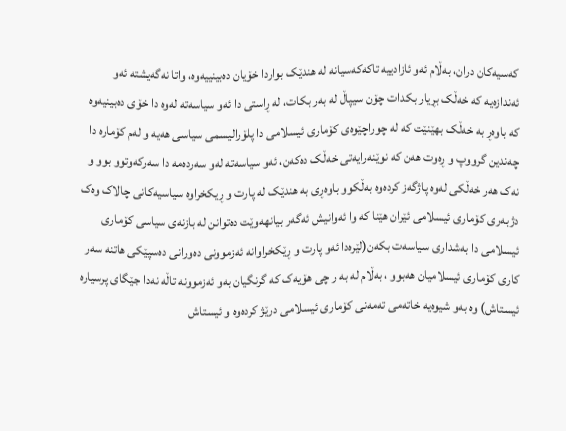کەسیەکان دران، بەڵام ئەو ئازادییە تاکەکەسیانە لە هندێک بواردا خۆیان دەبینییەوە، واتا نەگەیشتە ئەو ئەندازەیە کە خەڵک بڕیار بکدات چۆن سیپاڵ لە بەر بکات، لە ڕاستی دا ئەو سیاسەتە لەوە دا خۆی دەبینیەوە کە باوەڕ بە خەڵک بهێنێت کە لە چوراچێوەی کۆماری ئیسلامی دا پلۆرالیسمی سیاسی هەیە و لەم کۆمارە دا چەندین گرووپ و ڕەوت هەن کە نوێنەرایەتی خەڵک دەکەن، ئەو سیاسەتە لەو سەردەمە دا سەرکەوتوو بوو و نەک هەر خەڵکی لەوە پاژگەز کردەوە بەڵکوو باوەڕی بە هندێک لە پارت و ڕیکخراوە سیاسیەکانی چالاک وەک دژبەری کۆماری ئیسلامی ئێران هێنا کە وا ئەوانیش ئەگەر بیانهەوێت دەتوانن لە بازنەی سیاسی کۆماری ئیسلامی دا بەشداری سیاسەت بکەن(لێرەدا ئەو پارت و ڕێکخراوانە ئەزموونی دەورانی دەسپێکی هاتنە سەر کاری کۆماری ئیسلامیان هەبوو ، بەڵام لە بە ر چی هۆیەک کە گرنگیان بەو ئەزموونە تاڵە نەدا جێگای پرسیارە ئیستاش) وە بەو شیوەیە خاتەمی تەمەنی کۆماری ئیسلامی درێژ کردەوە و ئیستاش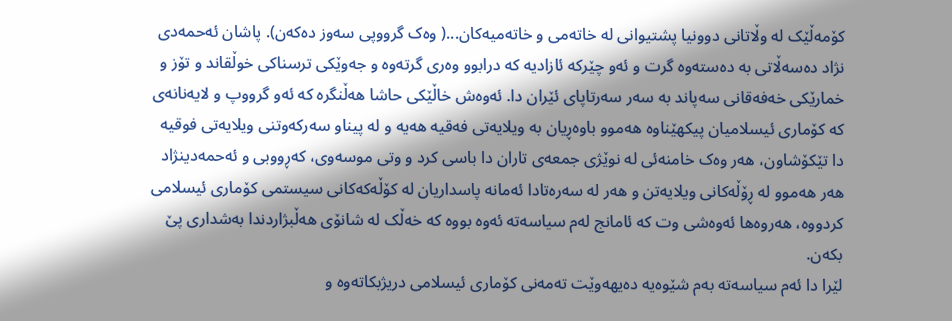کۆمەڵێک لە وڵاتانی دوونیا پشتیوانی لە خاتەمی و خاتەمیەکان...( وەک گرووپی سەوز دەکەن). پاشان ئەحمەدی نژاد دەسەڵاتی بە دەستەوە گرت و ئەو چێرکە ئازادیە کە درابوو وەری گرتەوە و جەوێکی ترسناکی خوڵقاند و تۆز و خمارێکی خەفەقانی سەپاند بە سەر سەرتاپای ئێران دا. ئەوەش خاڵێکی حاشا هەڵنگرە کە ئەو گرووپ و لایەنانەی کە کۆماری ئیسلامیان پیکهێناوە هەموو باوەڕیان بە ویلایەتی فەقیه هەیە و لە پیناو سەرکەوتنی ویلایەتی فوقیه دا تێکۆشاون، هەر وەک خامنەئی لە نوێژی جمعەی تاران دا باسی کرد و وتی موسەوی، کەڕووبی و ئەحمەدینژاد هەر هەموو لە ڕۆڵەکانی ویلایەتن و هەر لە سەرەتادا ئەمانە پاسداریان لە کۆڵەکەکانی سیستمی کۆماری ئیسلامی کردووە، هەروەها ئەوەشی وت کە ئامانج لەم سیاسەتە ئەوە بووە کە خەڵک لە شانۆی هەڵبژاردندا بەشداری پێ بکەن.
لێرا دا ئەم سیاسەتە بەم شێوەیە دەیهەوێت تەمەنی کۆماری ئیسلامی دریژبکاتەوە و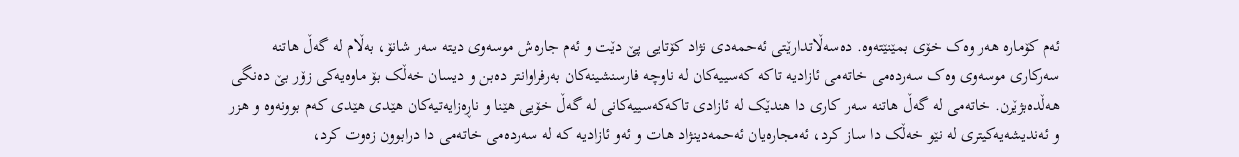ئەم کۆمارە هەر وەک خۆی بمێنێتەوە. دەسەڵاتدارێتی ئەحمەدی نژاد کۆتایی پێ دێت و ئەم جارەش موسەوی دیتە سەر شانۆ، بەڵام لە گەڵ هاتنە سەرکاری موسەوی وەک سەردەمی خاتەمی ئازادیە تاکە کەسییەکان لە ناوچە فارسنشینەکان بەرفراوانتر دەبن و دیسان خەڵک بۆ ماوەیەکی زۆر بێ دەنگی هەڵدەبژێرن. خاتەمی لە گەڵ هاتنە سەر کاری دا هندێک لە ئازادی تاکەکەسییەکانی لە گەڵ خۆیی هێنا و ناڕەزایەتیەکان هێدی هێدی کەم بوونەوە و هزر و ئەندیشەیەکیتری لە نێو خەڵک دا ساز کرد، ئەمجارەیان ئەحمەدینژاد هات و ئەو ئازادیە کە لە سەردەمی خاتەمی دا درابوون زەوت کرد،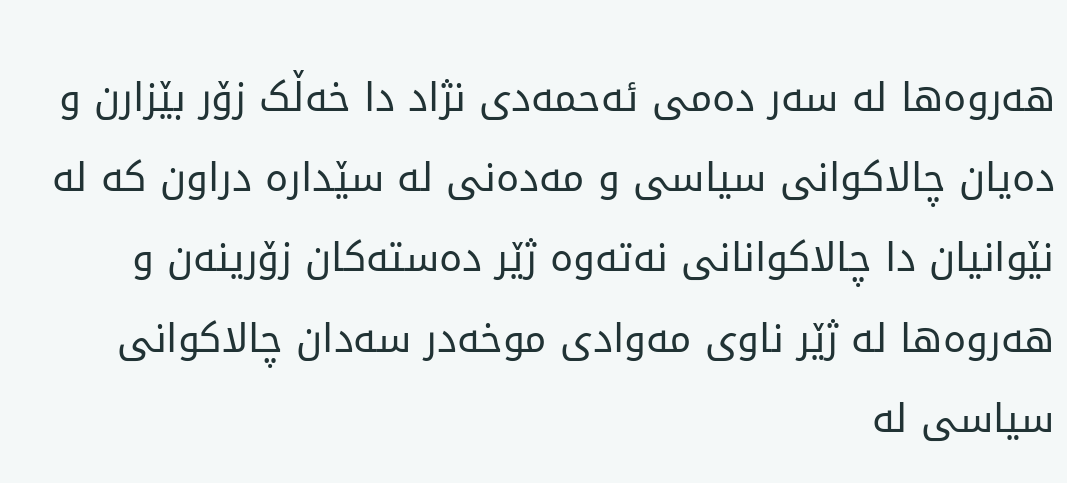هەروەها لە سەر دەمی ئەحمەدی نژاد دا خەڵک زۆر بێزارن و دەیان چالاکوانی سیاسی و مەدەنی لە سێدارە دراون کە لە نێوانیان دا چالاکوانانی نەتەوە ژێر دەستەکان زۆرینەن و هەروەها لە ژێر ناوی مەوادی موخەدر سەدان چالاکوانی سیاسی لە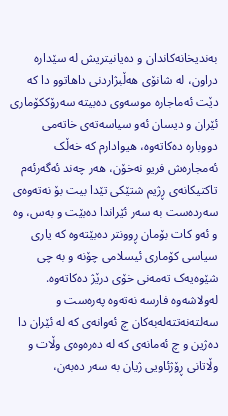بەندیخانەکاندان و دەیانیتریش لە سێدارە دراون، لە شانۆی هەڵبژاردنی داهاتوو دا کە دێت ئەماجارە موسەوی دەبیتە سەرۆککۆماری ئێران و دیسان ئەو سیاسەتەی خاتەمی دووبارە دەکاتەوە، هیوادارم کە خەڵک ئەمجارەش فریو نەخۆن، هەر چەند ئەگەرئەم تاکتیکانەی ڕژیم شتێکی تێدا بیت بۆ نەتەوەی سەردەست بە سەر ئێراندا دەبێت و بەس، وە و ئەو کات بۆمان ڕوونتر دەبێتەوە کە یاری سیاسی کۆماری ئیسلامی چۆنە و بە چی شێوەیەک تەمەنی خۆی درێژ دەکاتەوە. لەولاشەوە فارسە نەتەوە پەرەست و سەلتەنەتتەلەبەکان چ ئەوانەی کە لە ئێران دا دەژین و چ ئەمانەی کە لە دەرەوەی وڵات و وڵاتانی ڕۆژئاویی ژیان بە سەر دەبەن،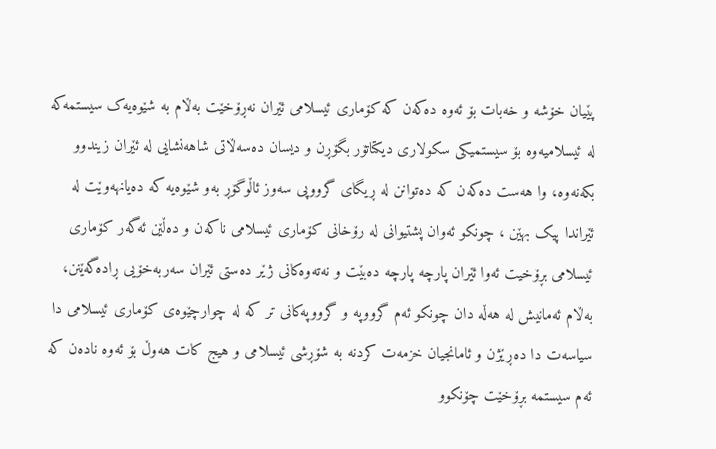پێیان خۆشە و خەبات بۆ ئەوە دەکەن کە کۆماری ئیسلامی ئێران نەڕۆخێت بەڵام بە شێوەیەک سیستمەکە لە ئیسلامیەوە بۆ سیستمیکی سکولاری دیکتاتۆر بگۆڕن و دیسان دەسەڵاتی شاهەنشایی لە ئێران زیندوو بکەنەوە، وا هەست دەکەن کە دەتوانن لە ڕیگای گرووپی سەوز ئاڵوگۆڕ بەو شێوەیە کە دەیانهەوێت لە ئێراندا پیک بهێن ، چونکو ئەوان پشتیوانی لە رۆخانی کۆماری ئیسلامی ناکەن و دەڵێن ئەگەر کۆماری ئیسلامی بڕۆخیت ئەوا ئێران پارچە پارچە دەبێت و نەتەوەکانی ژێر دەستی ئێران سەربەخۆیی ڕادەگەێنن، بەڵام ئەمانیش لە هەڵە دان چونکو ئەم گرووپە و گرووپەکانی تر کە لە چوارچێوەی کۆماری ئیسلامی دا سیاسەت دا دەڕێژن و ئامانجیان خزمەت کردنە بە شۆڕشی ئیسلامی و هیج کات هەوڵ بۆ ئەوە نادەن کە ئەم سیستمە بڕۆخێت چۆنکوو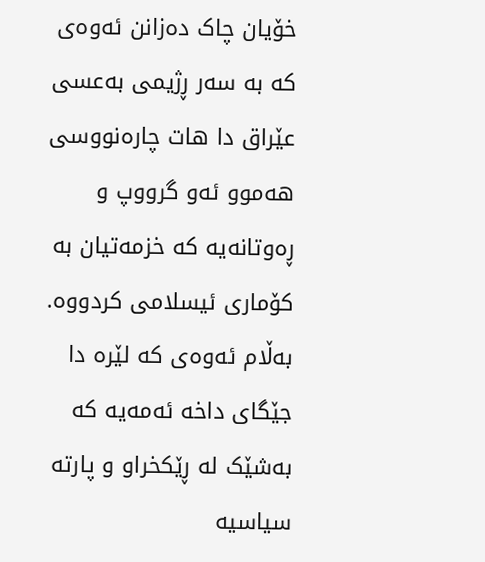خۆیان چاک دەزانن ئەوەی کە بە سەر ڕژیمی بەعسی عێراق دا هات چارەنووسی هەموو ئەو گرووپ و ڕەوتانەیە کە خزمەتیان بە کۆماری ئیسلامی کردووە. بەڵام ئەوەی کە لێرە دا جێگای داخە ئەمەیە کە بەشێک لە ڕێکخراو و پارتە سیاسیە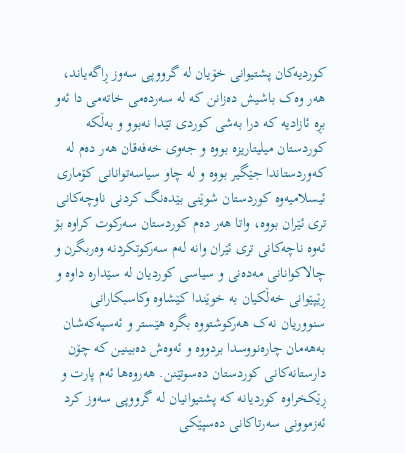کوردیەکان پشتیوانی خۆیان لە گرووپی سەوز ڕاگەیاند، هەر وەک باشیش دەزانن کە لە سەردەمی خاتەمی دا ئەو بڕە ئازادیە کە درا بەشی کوردی تێدا نەبوو و بەڵکە کوردستان میلیتاریزە بووە و جەوی خەفەقان هەر دەم لە کەوردستاندا جێگیر بووە و لە چاو سیاسەتوانانی کۆماری ئیسلامیەوە کوردستان شوێنی بێدەنگ کردنی ناوچەکانی تری ئێران بووە، واتا هەر دەم کوردستان سەرکوت کراوە بۆ ئەوە ناچەکانی تری ئێران وانە لەم سەرکوتکردنە وەربگرن و چالاکوانانی مەدەنی و سیاسی کوردیان لە سێدارە داوە و ڕێپێوانی خەڵکیان بە خوێندا کێشاوە وکاسبکارانی سنووریان نەک هەرکوشتووە بگرە هێستر و ئەسپەکەشان بەهەمان چارەنووسدا بردووە و ئەوەش دەبینین کە چۆن دارستانەکانی کوردستان دەسوتێنن. هەروەها ئەم پارت و ڕێکخراوە کوردیانە کە پشتیوانیان لە گرووپی سەوز کرد ئەزموونی سەرتاکانی دەسپێکی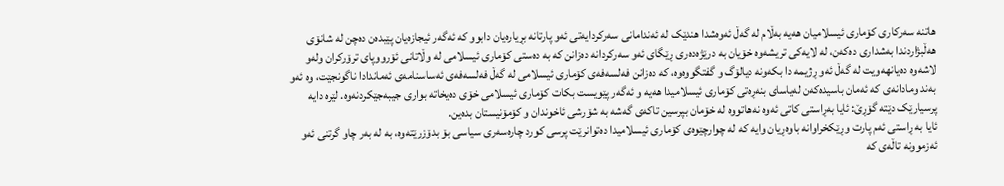هاتنە سەرکاری کۆماری ئیسلامیان هەیە بەڵام لە گەڵ ئەوەشدا هندێک لە ئەندامانی سەرکردایەتی ئەو پارتانە بڕیارەیان دابوو کە ئەگەر ئیجازەیان پێبدەن دەچن لە شانۆی هەڵبژاردندا بەشداری دەکەن، لە لایەکی تریشەوە خۆیان بە درێژەدەری ڕێگای ئەو سەرکردانە دەزانن کە بە دەستی کۆماری ئیسلامی لە وڵاتانی ئۆرووپای ترۆرکران ولەو لاشەوە دەیانهەویت لە گەڵ ئەو ڕژیمە دا بکەونە دیالۆگ و گفتگووەوە، کە دەزانن فەلسەفەی کۆماری ئیسلامی لە گەڵ فەلسەفەی ئەساسنامەی ئەماندادا ناگونجێت، وە ئەو بەند ومادانەی کە ئەمان باسیدەکەن لەیاسای بنەڕەتی کۆماری ئیسلامیدا هەیە و ئەگەر پێویست بکات کۆماری ئیسلامی خۆی دەیخاتە بواری جیبەجێکردنەوە. لێرە دایە پرسیارێک دێتە گۆڕێ: ئایا بەڕاستی کاتی ئەوە نەهاتووە لە خۆمان بپرسین تاکەی گەشە بە شۆرشی ئاخوندان و کۆمۆنیستان بدەین.
ئایا بە ڕاستی ئەم پارت وڕێکخراوانە باوەڕیان وایە کە لە چوارچێوەی کۆماری ئیسلامیدا دەتوانرێت پرسی کورد چارەسەری سیاسی بۆ بدۆزرێتەوە، بە لە بەر چاو گرتنی ئەو ئەزموونە تاڵەی کە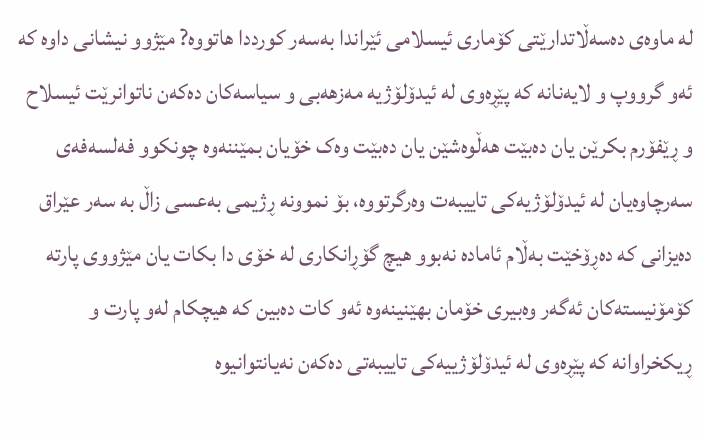لە ماوەی دەسەڵاتدارێتی کۆماری ئیسلامی ئێراندا بەسەر کورددا هاتووە? مێژوو نیشانی داوە کە ئەو گرووپ و لایەنانە کە پێڕەوی لە ئیدۆلۆژیە مەزهەبی و سیاسەکان دەکەن ناتوانرێت ئیسلاح و ڕێفۆرم بکرێن یان دەبێت هەڵوەشێن یان دەبێت وەک خۆیان بمێننەوە چونکوو فەلسەفەی سەرچاوەیان لە ئیدۆلۆژیەکی تاییبەت وەرگرتووە، بۆ نموونە ڕژیمی بەعسی زاڵ بە سەر عێراق دەیزانی کە دەڕۆخێت بەڵام ئامادە نەبوو هیچ گۆڕانکاری لە خۆی دا بکات یان مێژووی پارتە کۆمۆنیستەکان ئەگەر وەبیری خۆمان بهێنینەوە ئەو کات دەبین کە هیچکام لەو پارت و ڕیکخراوانە کە پێڕەوی لە ئیدۆلۆژییەکی تاییبەتی دەکەن نەیانتوانیوە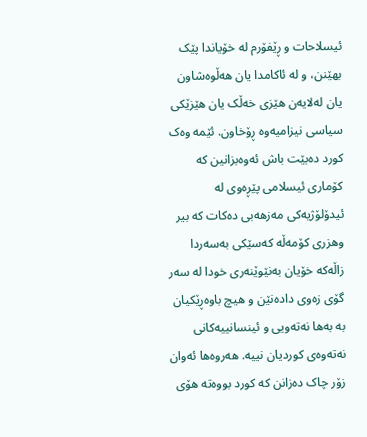ئیسلاحات و ڕێفۆرم لە خۆیاندا پێک بهێنن، و لە ئاکامدا یان هەڵوەشاون یان لەلایەن هێزی خەڵک یان هێزێکی سیاسی نیزامیەوە ڕۆخاون. ئێمە وەک کورد دەبێت باش ئەوەبزانین کە کۆماری ئیسلامی پێڕەوی لە ئیدۆلۆژیەکی مەزهەبی دەکات کە بیر وهزری کۆمەڵە کەسێکی بەسەردا زاڵەکە خۆیان بەنێوێنەری خودا لە سەر گۆی زەوی دادەنێن و هیچ باوەڕێکیان بە بەها نەتەویی و ئینسانییەکانی نەتەوەی کوردیان نییە. هەروەها ئەوان زۆر چاک دەزانن کە کورد بووەتە هۆی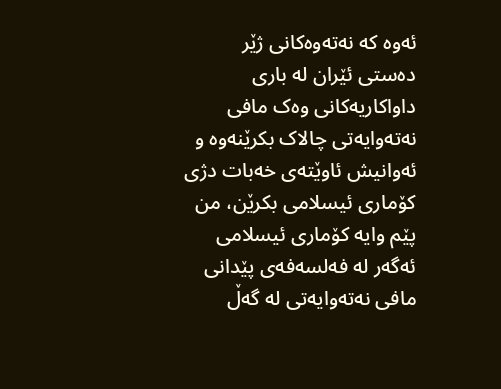ئەوە کە نەتەوەکانی ژێر دەستی ئێران لە باری داواکاریەکانی وەک مافی نەتەوایەتی چالاک بکرێنەوە و ئەوانیش ئاوێتەی خەبات دژی کۆماری ئیسلامی بکرێن، من پێم وایە کۆماری ئیسلامی ئەگەر لە فەلسەفەی پێدانی مافی نەتەوایەتی لە گەڵ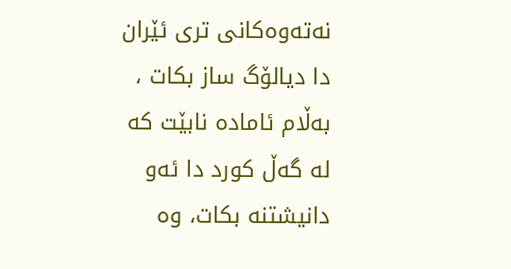نەتەوەکانی تری ئێران دا دیالۆگ ساز بکات ، بەڵام ئامادە نابێت کە لە گەڵ کورد دا ئەو دانیشتنە بکات، وە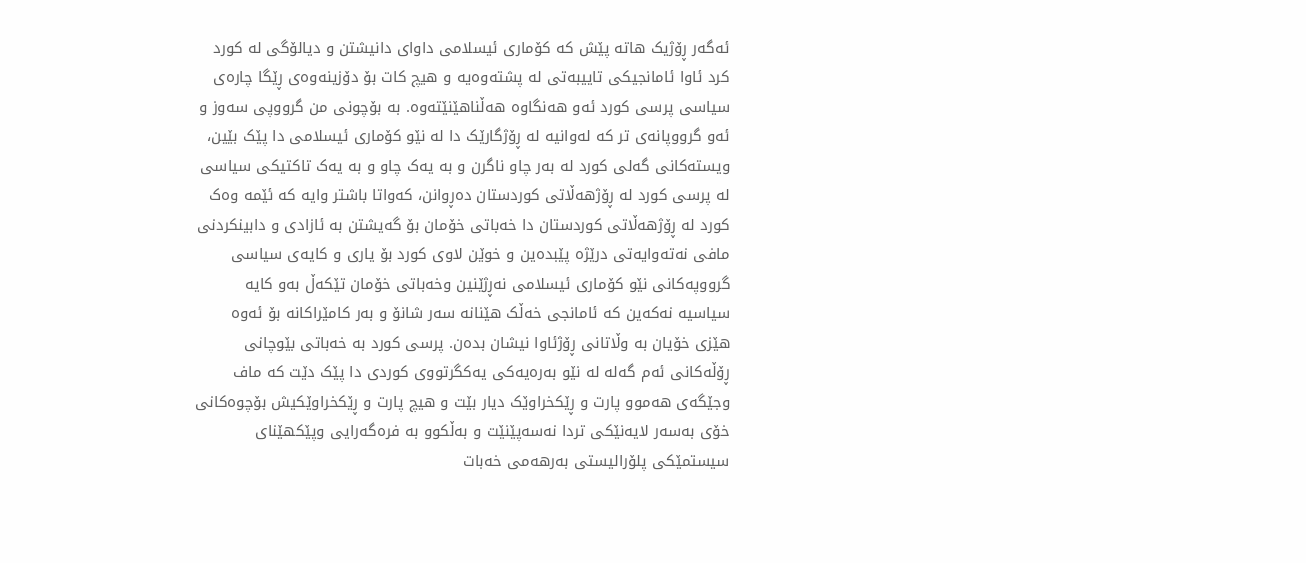ئەگەر ڕۆژیک هاتە پێش کە کۆماری ئیسلامی داوای دانیشتن و دیالۆگی لە کورد کرد ئاوا ئامانجیکی تاییبەتی لە پشتەوەیە و هیچ کات بۆ دۆزینەوەی ڕێگا چارەی سیاسی پرسی کورد ئەو هەنگاوە هەڵناهێنێتەوە. بە بۆچونی من گرووپی سەوز و ئەو گرووپانەی تر کە لەوانیە لە ڕۆژگارێک دا لە نێو کۆماری ئیسلامی دا پێک بێین، ویستەکانی گەلی کورد لە بەر چاو ناگرن و بە یەک چاو و بە یەک تاکتیکی سیاسی لە پرسی کورد لە ڕۆژهەڵاتی کوردستان دەڕوانن، کەواتا باشتر وایە کە ئێمە وەک کورد لە ڕۆژهەڵاتی کوردستان دا خەباتی خۆمان بۆ گەیشتن بە ئازادی و دابینکردنی مافی نەتەوایەتی درێژە پێبدەین و خوێن لاوی کورد بۆ یاری و کایەی سیاسی گرووپەکانی نێو کۆماری ئیسلامی نەڕژێنین وخەباتی خۆمان تێکەڵ بەو کایە سیاسیە نەکەین کە ئامانجی خەڵک هێنانە سەر شانۆ و بەر کامێراکانە بۆ ئەوە هێزی خۆیان بە وڵاتانی ڕۆژئاوا نیشان بدەن. پرسی کورد بە خەباتی بێوچانی ڕۆڵەکانی ئەم گەلە لە نێو بەرەیەکی یەکگرتووی کوردی دا پێک دێت کە ماف وجێگەی هەموو پارت و ڕێکخراوێک دیار بێت و هیچ پارت و ڕێکخراوێکیش بۆچوەکانی خۆی بەسەر لایەنێکی تردا نەسەپێنێت و بەڵکوو بە فرەگەرایی وپێکهێنای سیستمێکی پلۆرالیستی بەرهەمی خەبات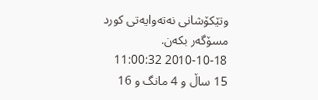وتێکۆشانی نەتەوایەتی کورد مسۆگەر بکەن.
2010-10-18 11:00:32
15 ساڵ و 4 مانگ و 16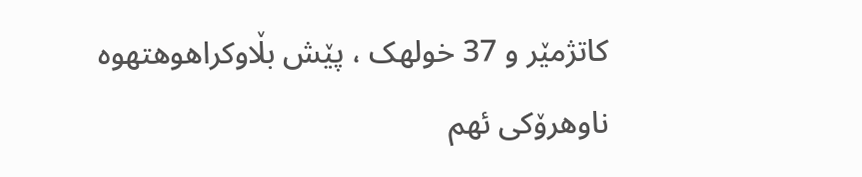کاتژمێر و 37 خولهک ، پێش بڵاوکراهوهتهوه
ناوهرۆکی ئهم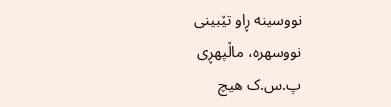نووسینه ڕاو تێبینی نووسهره، ماڵپهڕی پ.س.ک هیچ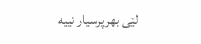لێی بهرپرسیار نییه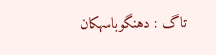تاگ : دهنگوباسهکان